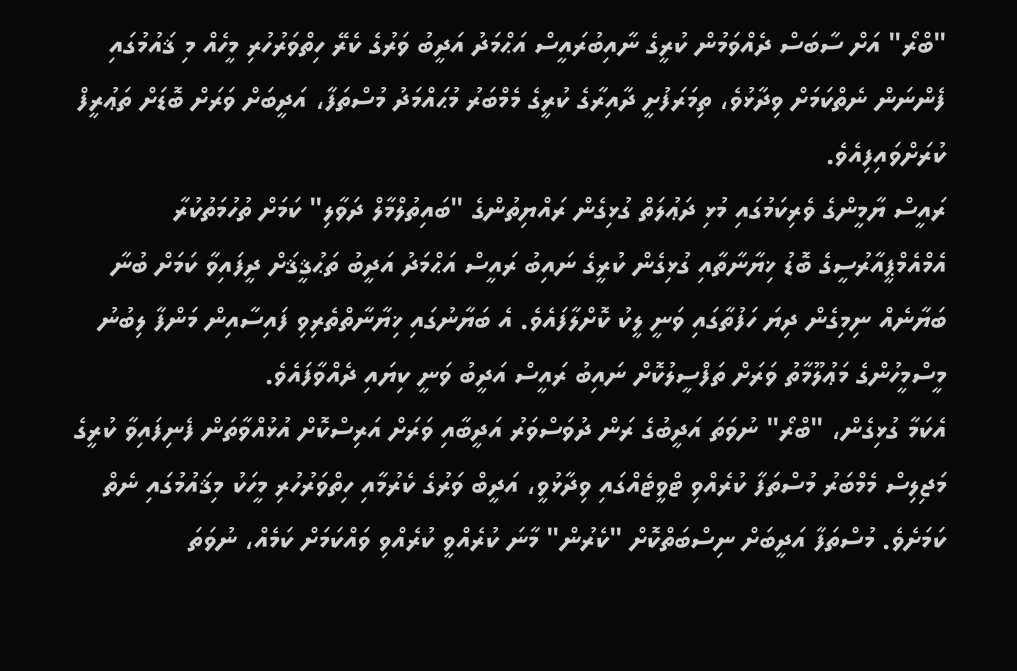"ބްރޯ" އަށް ސާބަސް ދެއްވަމުން ކުރީގެ ނާއިބުރައީސް އަޙްމަދު އަދީބު ވަރުގެ ކެރޭ ހިތްވަރުހުރި މީހެއް މި ޤައުމުގައި ފެންނަން ނެތްކަމަށް ވިދާޅުވެ، ތިމަރަފުށީ ދާއިރާގެ ކުރީގެ މެމްބަރު މުޙައްމަދު މުސްތަފާ، އަދީބަށް ވަރަށް ބޮޑަށް ތަޢުރީފް ކުރަށްވައިފިއެވެ.
ރައީސް ޔާމީންގެ ވެރިކަމުގައި މުޅި ދަޢުލަތް ގުޅިގެން ރައްޔިތުންގެ "ބައިތުލްމާލް ދަވާލި" ކަމަށް ތުހުމަތުކުރާ އެމްއެމްޕީއާރުސީގެ ބޮޑު ޚިޔާނާތާއި ގުޅިގެން ކުރީގެ ނައިބު ރައީސް އަޙްމަދު އަދީބު ތަޙުޤީޤަށް ދީފައިވާ ކަމަށް ބުނާ ބަޔާނެއް ނިމިގެން ދިޔަ ހަފުތާގައި ވަނީ ލީކު ކޮށްލާފައެވެ. އެ ބަޔާނުގައި ޚިޔާނާތްތެރިވި ފައިސާއިން މަންފާ ލިބުނު މީސްމީހުންގެ މަޢުލޫމާތު ވަރަށް ތަފްސީލުކޮށް ނައިބު ރައީސް އަދީބު ވަނީ ކިޔައި ދެއްވާފައެވެ.
އެކަމާ ގުޅިގެން، "ބްރޯ" ނުވަތަ އަދީބުގެ ރަން ދުވަސްވަރު އަދީބާއި ވަރަށް އަރިސްކޮށް އުޅުއްވާތަން ފެނިފައިވާ ކުރީގެ މަޖިލިސް މެމްބަރު މުސްތަފާ ކުރެއްވި ޓްވީޓެއްގައި ވިދާޅުވީ، އަދީބް ވަރުގެ ކެރުމާއި ހިތްވަރުހުރި މީހަކު މިޤައުމުގައި ނެތް ކަމަށެވެ. މުސްތަފާ އަދީބަށް ނިސްބަތްކޮށް "ކެރުން" މާނަ ކުރެއްވީ ކުރެއްވި ވައްކަމަށް ކަމެއް، ނުވަތަ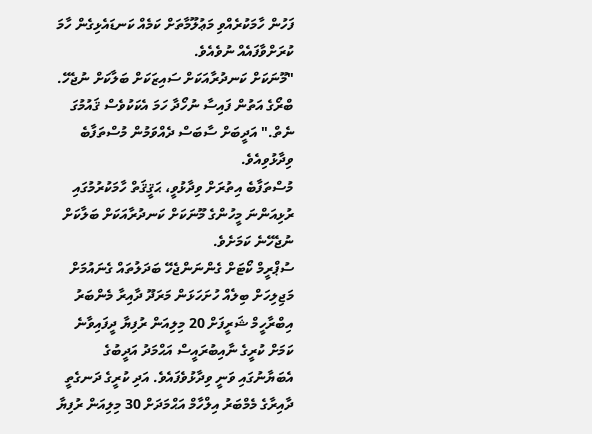ފަހުން ހާމަކުރެއްވި މަޢުލޫމާތަށް ކަމެއް ކަނޑައެޅިގެން ހާމަ ކުރަށްވާފައެއް ނުވެއެވެ.
"މޫނަކަށް ކަނދުރާއަކަށް ސައިޒަކަށް ބަލާކަށް ނުޖެހޭ. ބްރޯގެ އަތުން ފައިސާ ނުހޯދާ ހަމަ އެކަކުވެސް ޤައުމުގަ ނެތް." އަދީބަށް ސާބަސް ދެއްވަމުން މުސްތަފާބެ ވިދާޅުވިއެވެ.
މުސްތަފާބެ އިތުރަށް ވިދާޅުވީ، ޙަޤީޤަތް ހާމަކުރުމުގައި ރުޅިއަންނަ މީހުންގެ މޫނަކަށް ކަނދުރާއަކަށް ބަލާކަށް ނުޖެހޭނެ ކަމަށެވެ.
ސުޕްރީމް ކޯޓަށް ގެންނަންޖެހޭ ބަދަލުތައް ގެނައުމަށް މަޖިލިހަށް ބިލެއް ހުށަހަޅަން މަރަދޫ ދާއިރާ މެންބަރު އިބްރާހީމް ޝަރީފަށް 20 މިލިއަން ރުފިޔާ ދީފައިވާނެ ކަމަށް ކުރީގެ ނާއިބުރައީސް އަޙްމަދު އަދީބުގެ އެބަޔާނުގައި ވަނީ ވިދާޅުވެފައެވެ. އަދި ކުރީގެ ދަނގެތީ ދާއިރާގެ މެމްބަރު އިލްހާމް އަޙްމަދަށް 30 މިލިއަން ރުފިޔާ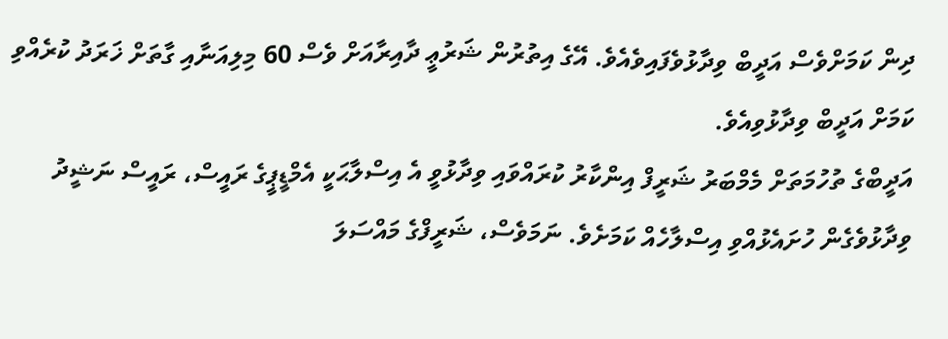ދިން ކަމަށްވެސް އަދީބް ވިދާޅުވެފައިވެއެވެ. އޭގެ އިތުރުން ޝަރުޢީ ދާއިރާއަށް ވެސް 60 މިލިއަނާއި ގާތަށް ޚަރަދު ކުރެއްވި ކަމަށް އަދީބް ވިދާޅުވިއެވެ.
އަދީބްގެ ތުހުމަތަށް މެމްބަރު ޝަރީފް އިންކާރު ކުރައްވައި ވިދާޅުވީ އެ އިސްލާޙަކީ އެމްޑީޕީގެ ރައީސް، ރައީސް ނަޝީދު ވިދާޅުވެގެން ހުށައެޅުއްވި އިސްލާހެއް ކަމަށެވެ. ނަމަވެސް، ޝަރީފްގެ މައްސަލަ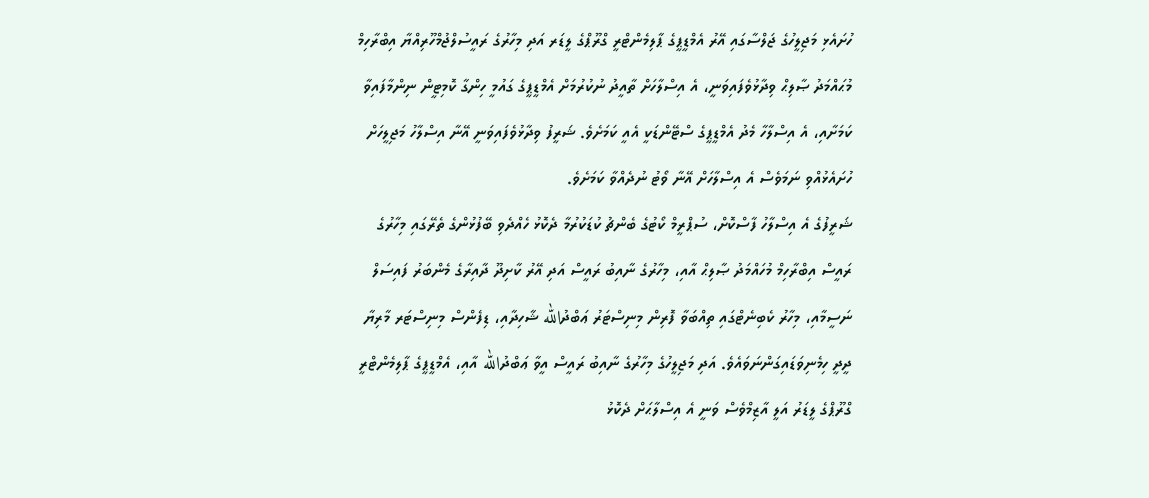ހުށައެޅި މަޖިލީހުގެ ޖަލްސާގައި އޭރު އެމްޑީޕީގެ ޕާލިމެންޓްރީ ގްރޫޕްގެ ލީޑަރ އަދި މިހާރުގެ ރައީސުލްޖުމްހޫރިއްޔާ އިބްރާހިމް މުޙައްމަދު ޞާލިޙް ވިދާޅުވެފައިވަނީ، އެ އިސްލާހަށް ތާއީދު ނުކުރުމަށް އެމްޑީޕީގެ ގައުމީ ހިންގާ ކޮމިޓީން ނިންމާފައިވާ ކަމަށާއި، އެ އިސްލާހާ މެދު އެމްޑީޕީގެ ސްޓޭންޑަކީ އެއީ ކަމަށެވެ. ޝަރީފު ވިދާޅުވެފައިވަނީ އޭނާ އިސްލާހު މަޖިލީހަށް ހުށައެޅުއްވި ނަމަވެސް އެ އިސްލާހަށް އޭނާ ވޯޓު ނުދެއްވާ ކަމަށެވެ.
ޝަރީފުގެ އެ އިސްލާހު ފާސްކޮށް، ސުޕްރީމް ކޯޓުގެ ބެންޗު ކުޑަކުރުމާ ދެކޮޅު ހެއްދެވި ބޭފުޅުންގެ ތެރޭގައި މިހާރުގެ ރައީސް އިބްރާހިމް މުހައްމަދު ޞާލިޙް އާއި، މިހާރުގެ ނާއިބު ރައީސް އަދި އޭރު ކާށިދޫ ދާއިރާގެ މެންބަރު ފައިސަލް ނަސީމާއި، މިހާރު ކެބިނެޓްގައި ތިއްބަވާ ފޮރިން މިނިސްޓަރު ޢަބްދުالله ޝާހިދާއި، ޑިފެންސް މިނިސްޓަރ މާރިޔާ ދީދީ ހިމެނިވަޑައިގަންނަވައެވެ. އަދި މަޖިލީހުގެ މިހާރުގެ ނާއިބު ރައީސް އީވާ ޢަބްދުالله އާއި، އެމްޑީޕީގެ ޕާލިމެންޓްރީ ގްރޫޕްގެ ލީޑަރު އަލީ އާޒިމްވެސް ވަނީ އެ އިސްލާޙަށް ދެކޮޅު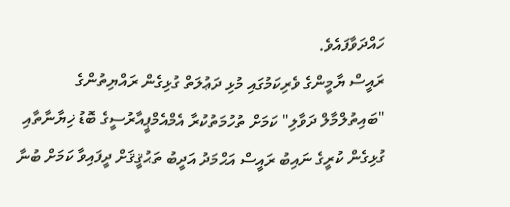ހައްދަވާފައެވެ.
ރައީސް ޔާމީންގެ ވެރިކަމުގައި މުޅި ދަޢުލަތް ގުޅިގެން ރައްޔިތުންގެ "ބައިތުލްމާލް ދަވާލި" ކަމަށް ތުހުމަތުކުރާ އެމްއެމްޕީއާރުސީގެ ބޮޑު ޚިޔާނާތާއި ގުޅިގެން ކުރީގެ ނައިބު ރައީސް އަޙްމަދު އަދީބު ތަޙުޤީޤަށް ދީފައިވާ ކަމަށް ބުނާ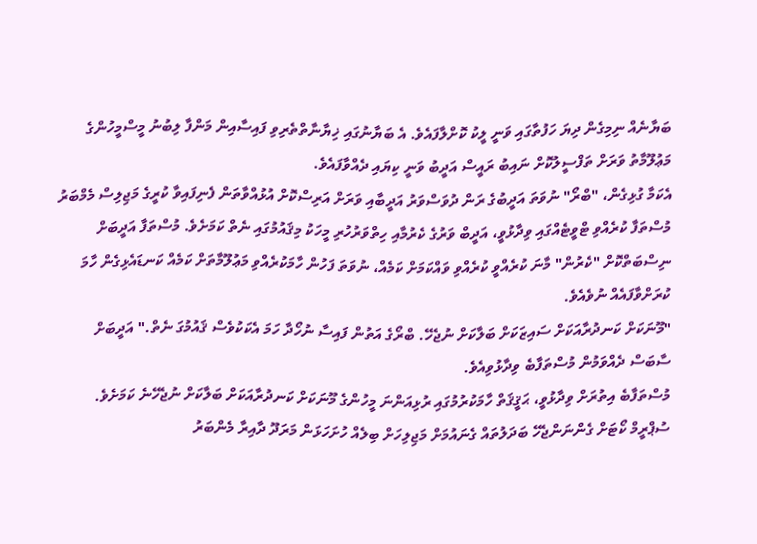ބަޔާނެއް ނިމިގެން ދިޔަ ހަފުތާގައި ވަނީ ލީކު ކޮށްލާފައެވެ. އެ ބަޔާނުގައި ޚިޔާނާތްތެރިވި ފައިސާއިން މަންފާ ލިބުނު މީސްމީހުންގެ މަޢުލޫމާތު ވަރަށް ތަފްސީލުކޮށް ނައިބު ރައީސް އަދީބު ވަނީ ކިޔައި ދެއްވާފައެވެ.
އެކަމާ ގުޅިގެން، "ބްރޯ" ނުވަތަ އަދީބުގެ ރަން ދުވަސްވަރު އަދީބާއި ވަރަށް އަރިސްކޮށް އުޅުއްވާތަން ފެނިފައިވާ ކުރީގެ މަޖިލިސް މެމްބަރު މުސްތަފާ ކުރެއްވި ޓްވީޓެއްގައި ވިދާޅުވީ، އަދީބް ވަރުގެ ކެރުމާއި ހިތްވަރުހުރި މީހަކު މިޤައުމުގައި ނެތް ކަމަށެވެ. މުސްތަފާ އަދީބަށް ނިސްބަތްކޮށް "ކެރުން" މާނަ ކުރެއްވީ ކުރެއްވި ވައްކަމަށް ކަމެއް، ނުވަތަ ފަހުން ހާމަކުރެއްވި މަޢުލޫމާތަށް ކަމެއް ކަނޑައެޅިގެން ހާމަ ކުރަށްވާފައެއް ނުވެއެވެ.
"މޫނަކަށް ކަނދުރާއަކަށް ސައިޒަކަށް ބަލާކަށް ނުޖެހޭ. ބްރޯގެ އަތުން ފައިސާ ނުހޯދާ ހަމަ އެކަކުވެސް ޤައުމުގަ ނެތް." އަދީބަށް ސާބަސް ދެއްވަމުން މުސްތަފާބެ ވިދާޅުވިއެވެ.
މުސްތަފާބެ އިތުރަށް ވިދާޅުވީ، ޙަޤީޤަތް ހާމަކުރުމުގައި ރުޅިއަންނަ މީހުންގެ މޫނަކަށް ކަނދުރާއަކަށް ބަލާކަށް ނުޖެހޭނެ ކަމަށެވެ.
ސުޕްރީމް ކޯޓަށް ގެންނަންޖެހޭ ބަދަލުތައް ގެނައުމަށް މަޖިލިހަށް ބިލެއް ހުށަހަޅަން މަރަދޫ ދާއިރާ މެންބަރު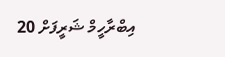އިބްރާހީމް ޝަރީފަށް 20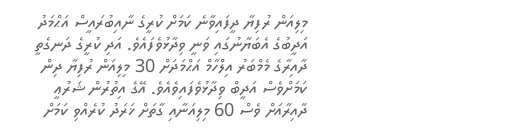މިލިއަން ރުފިޔާ ދީފައިވާނެ ކަމަށް ކުރީގެ ނާއިބުރައީސް އަޙްމަދު އަދީބުގެ އެބަޔާނުގައި ވަނީ ވިދާޅުވެފައެވެ. އަދި ކުރީގެ ދަނގެތީ ދާއިރާގެ މެމްބަރު އިލްހާމް އަޙްމަދަށް 30 މިލިއަން ރުފިޔާ ދިން ކަމަށްވެސް އަދީބް ވިދާޅުވެފައިވެއެވެ. އޭގެ އިތުރުން ޝަރުޢީ ދާއިރާއަށް ވެސް 60 މިލިއަނާއި ގާތަށް ޚަރަދު ކުރެއްވި ކަމަށް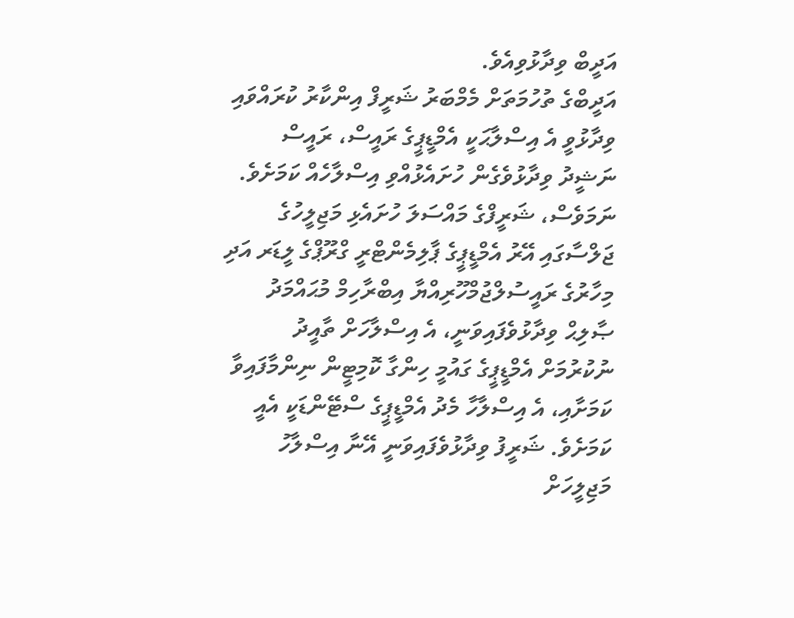އަދީބް ވިދާޅުވިއެވެ.
އަދީބްގެ ތުހުމަތަށް މެމްބަރު ޝަރީފް އިންކާރު ކުރައްވައި ވިދާޅުވީ އެ އިސްލާޙަކީ އެމްޑީޕީގެ ރައީސް، ރައީސް ނަޝީދު ވިދާޅުވެގެން ހުށައެޅުއްވި އިސްލާހެއް ކަމަށެވެ. ނަމަވެސް، ޝަރީފްގެ މައްސަލަ ހުށައެޅި މަޖިލީހުގެ ޖަލްސާގައި އޭރު އެމްޑީޕީގެ ޕާލިމެންޓްރީ ގްރޫޕްގެ ލީޑަރ އަދި މިހާރުގެ ރައީސުލްޖުމްހޫރިއްޔާ އިބްރާހިމް މުޙައްމަދު ޞާލިޙް ވިދާޅުވެފައިވަނީ، އެ އިސްލާހަށް ތާއީދު ނުކުރުމަށް އެމްޑީޕީގެ ގައުމީ ހިންގާ ކޮމިޓީން ނިންމާފައިވާ ކަމަށާއި، އެ އިސްލާހާ މެދު އެމްޑީޕީގެ ސްޓޭންޑަކީ އެއީ ކަމަށެވެ. ޝަރީފު ވިދާޅުވެފައިވަނީ އޭނާ އިސްލާހު މަޖިލީހަށް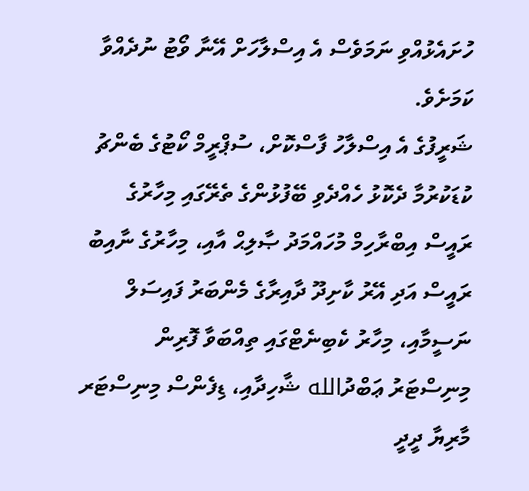ހުށައެޅުއްވި ނަމަވެސް އެ އިސްލާހަށް އޭނާ ވޯޓު ނުދެއްވާ ކަމަށެވެ.
ޝަރީފުގެ އެ އިސްލާހު ފާސްކޮށް، ސުޕްރީމް ކޯޓުގެ ބެންޗު ކުޑަކުރުމާ ދެކޮޅު ހެއްދެވި ބޭފުޅުންގެ ތެރޭގައި މިހާރުގެ ރައީސް އިބްރާހިމް މުހައްމަދު ޞާލިޙް އާއި، މިހާރުގެ ނާއިބު ރައީސް އަދި އޭރު ކާށިދޫ ދާއިރާގެ މެންބަރު ފައިސަލް ނަސީމާއި، މިހާރު ކެބިނެޓްގައި ތިއްބަވާ ފޮރިން މިނިސްޓަރު ޢަބްދުالله ޝާހިދާއި، ޑިފެންސް މިނިސްޓަރ މާރިޔާ ދީދީ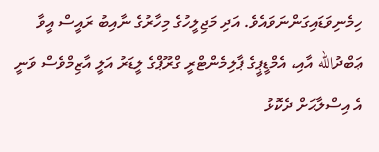ހިމެނިވަޑައިގަންނަވައެވެ. އަދި މަޖިލީހުގެ މިހާރުގެ ނާއިބު ރައީސް އީވާ ޢަބްދުالله އާއި، އެމްޑީޕީގެ ޕާލިމެންޓްރީ ގްރޫޕްގެ ލީޑަރު އަލީ އާޒިމްވެސް ވަނީ އެ އިސްލާޙަށް ދެކޮޅު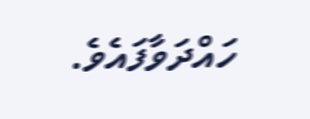ހައްދަވާފައެވެ.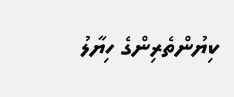ކިޔުންތެރިންގެ ހިޔާލު